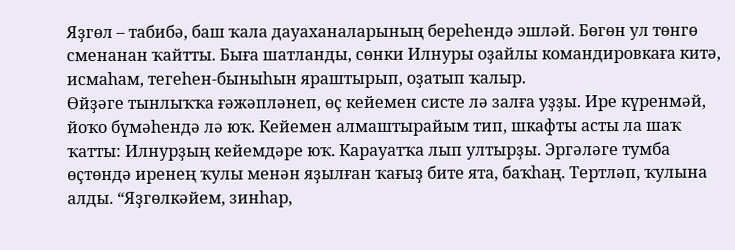Яҙгөл – табибә, баш ҡала дауаханаларының береһендә эшләй. Бөгөн ул төнгө сменанан ҡайтты. Быға шатланды, сөнки Илнуры оҙайлы командировкаға китә, исмаһам, тегеһен-быныһын яраштырып, оҙатып ҡалыр.
Өйҙәге тынлыҡҡа ғәжәпләнеп, өҫ кейемен систе лә залға уҙҙы. Ире күренмәй, йоҡо бүмәһендә лә юҡ. Кейемен алмаштырайым тип, шкафты асты ла шаҡ ҡатты: Илнурҙың кейемдәре юҡ. Карауатҡа лып ултырҙы. Эргәләге тумба өҫтөндә иренең ҡулы менән яҙылған ҡағыҙ бите ята, баҡһаң. Тертләп, ҡулына алды. “Яҙгөлкәйем, зинһар,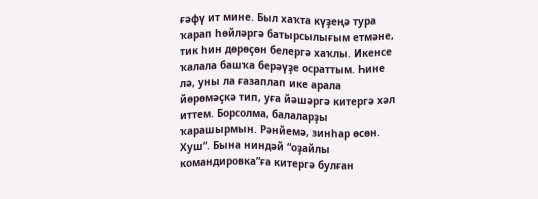ғәфү ит мине. Был хаҡта күҙеңә тура ҡарап һөйләргә батырсылығым етмәне, тик һин дөрөҫөн белергә хаҡлы. Икенсе ҡалала башҡа берәүҙе осраттым. Һине лә, уны ла ғазаплап ике арала йөрөмәҫкә тип, уға йәшәргә китергә хәл иттем. Борсолма, балаларҙы ҡарашырмын. Рәнйемә, зинһар өсөн. Хуш”. Бына ниндәй “оҙайлы командировка”ға китергә булған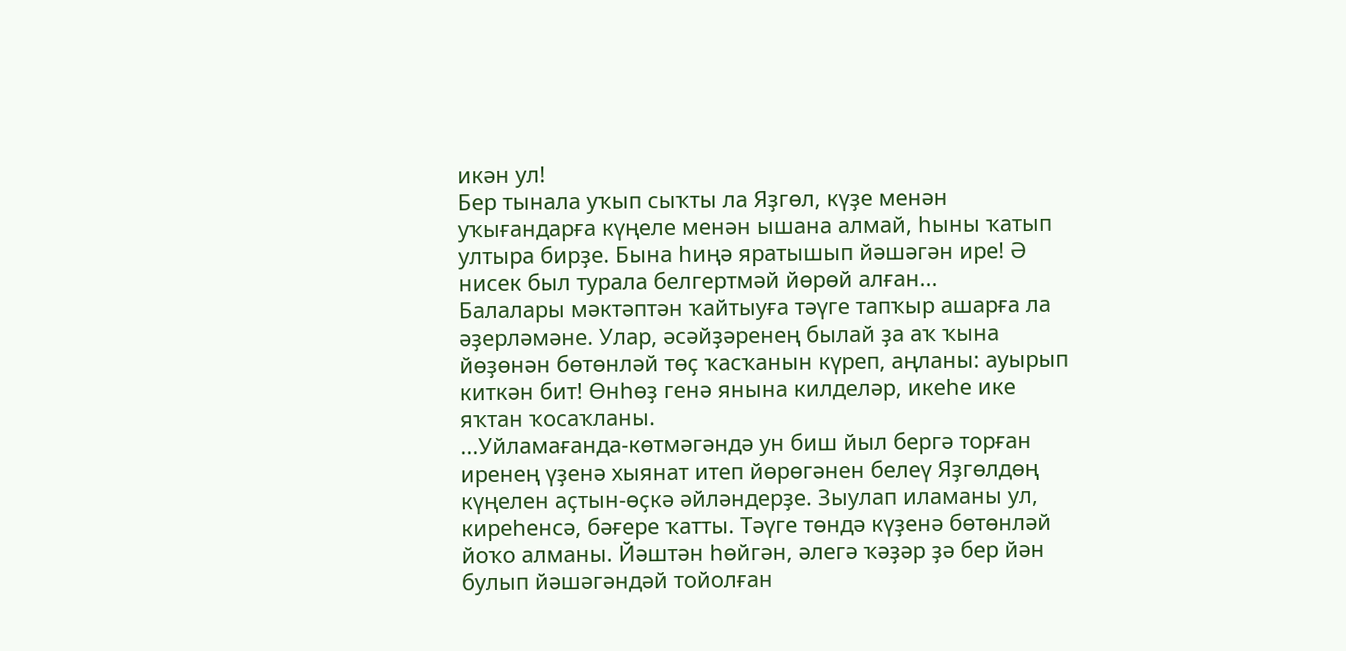икән ул!
Бер тынала уҡып сыҡты ла Яҙгөл, күҙе менән уҡығандарға күңеле менән ышана алмай, һыны ҡатып ултыра бирҙе. Бына һиңә яратышып йәшәгән ире! Ә нисек был турала белгертмәй йөрөй алған...
Балалары мәктәптән ҡайтыуға тәүге тапҡыр ашарға ла әҙерләмәне. Улар, әсәйҙәренең былай ҙа аҡ ҡына йөҙөнән бөтөнләй төҫ ҡасҡанын күреп, аңланы: ауырып киткән бит! Өнһөҙ генә янына килделәр, икеһе ике яҡтан ҡосаҡланы.
...Уйламағанда-көтмәгәндә ун биш йыл бергә торған иренең үҙенә хыянат итеп йөрөгәнен белеү Яҙгөлдөң күңелен аҫтын-өҫкә әйләндерҙе. Зыулап иламаны ул, киреһенсә, бәғере ҡатты. Тәүге төндә күҙенә бөтөнләй йоҡо алманы. Йәштән һөйгән, әлегә ҡәҙәр ҙә бер йән булып йәшәгәндәй тойолған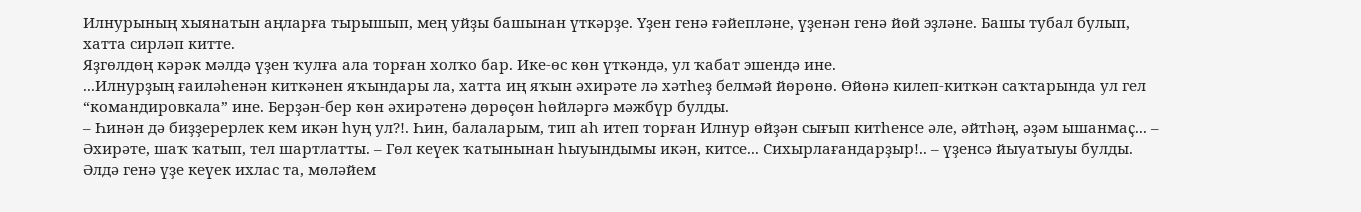Илнурының хыянатын аңларға тырышып, мең уйҙы башынан үткәрҙе. Үҙен генә ғәйепләне, үҙенән генә йөй эҙләне. Башы тубал булып, хатта сирләп китте.
Яҙгөлдөң кәрәк мәлдә үҙен ҡулға ала торған холҡо бар. Ике-өс көн үткәндә, ул ҡабат эшендә ине.
...Илнурҙың ғаиләһенән киткәнен яҡындары ла, хатта иң яҡын әхирәте лә хәтһеҙ белмәй йөрөнө. Өйөнә килеп-киткән саҡтарында ул гел “командировкала” ине. Берҙән-бер көн әхирәтенә дөрөҫөн һөйләргә мәжбүр булды.
– Һинән дә биҙҙерерлек кем икән һуң ул?!. Һин, балаларым, тип аһ итеп торған Илнур өйҙән сығып китһенсе әле, әйтһәң, әҙәм ышанмаҫ... – Әхирәте, шаҡ ҡатып, тел шартлатты. – Гөл кеүек ҡатынынан һыуындымы икән, китсе... Сихырлағандарҙыр!.. – үҙенсә йыуатыуы булды.
Әлдә генә үҙе кеүек ихлас та, мөләйем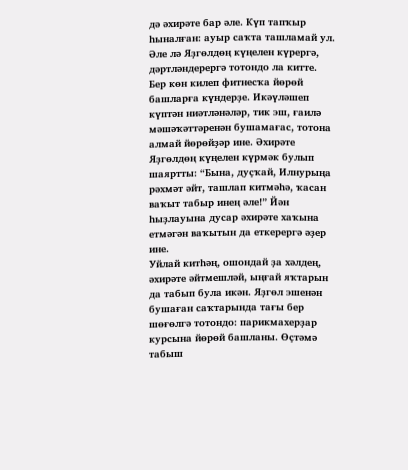дә әхирәте бар әле. Күп тапҡыр һыналған: ауыр саҡта ташламай ул. Әле лә Яҙгөлдөң күңелен күрергә, дәртләндерергә тотондо ла китте.
Бер көн килеп фитнесҡа йөрөй башларға күндерҙе. Икәүләшеп күптән ниәтләнәләр, тик эш, ғаилә мәшәҡәттәренән бушамағас, тотона алмай йөрөйҙәр ине. Әхирәте Яҙгөлдөң күңелен күрмәк булып шаяртты: “Бына, дуҫҡай, Илнурыңа рәхмәт әйт, ташлап китмәһә, ҡасан ваҡыт табыр инең әле!” Йән һыҙлауына дусар әхирәте хаҡына етмәгән ваҡытын да еткерергә әҙер ине.
Уйлай китһәң, ошондай ҙа хәлдең, әхирәте әйтмешләй, ыңғай яҡтарын да табып була икән. Яҙгөл эшенән бушаған саҡтарында тағы бер шөғөлгә тотондо: парикмахерҙар курсына йөрөй башланы. Өҫтәмә табыш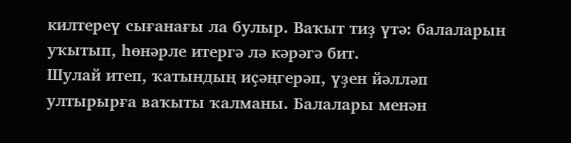килтереү сығанағы ла булыр. Ваҡыт тиҙ үтә: балаларын уҡытып, һөнәрле итергә лә кәрәгә бит.
Шулай итеп, ҡатындың иҫәңгерәп, үҙен йәлләп ултырырға ваҡыты ҡалманы. Балалары менән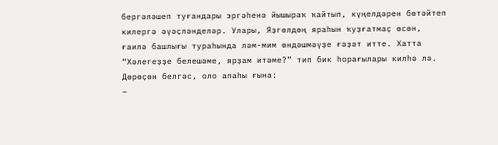бергәләшеп туғандары эргәһенә йышыраҡ ҡайтып, күңелдәрен бөтәйтеп килергә әүәҫләнделәр. Улары, Яҙгөлдөң яраһын ҡуҙғатмаҫ өсөн, ғаилә башлығы тураһында ләм-мим өндәшмәүҙе ғәҙәт итте. Хатта “Хәлегеҙҙе белешәме, ярҙам итәме?” тип бик һорағылары килһә лә. Дөрөҫөн белгәс, оло апаһы ғына:
–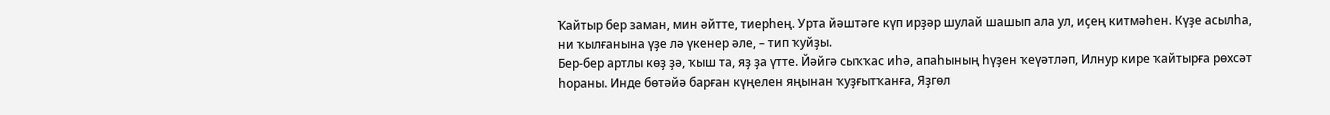Ҡайтыр бер заман, мин әйтте, тиерһең. Урта йәштәге күп ирҙәр шулай шашып ала ул, иҫең китмәһен. Күҙе асылһа, ни ҡылғанына үҙе лә үкенер әле, – тип ҡуйҙы.
Бер-бер артлы көҙ ҙә, ҡыш та, яҙ ҙа үтте. Йәйгә сыҡҡас иһә, апаһының һүҙен ҡеүәтләп, Илнур кире ҡайтырға рөхсәт һораны. Инде бөтәйә барған күңелен яңынан ҡуҙғытҡанға, Яҙгөл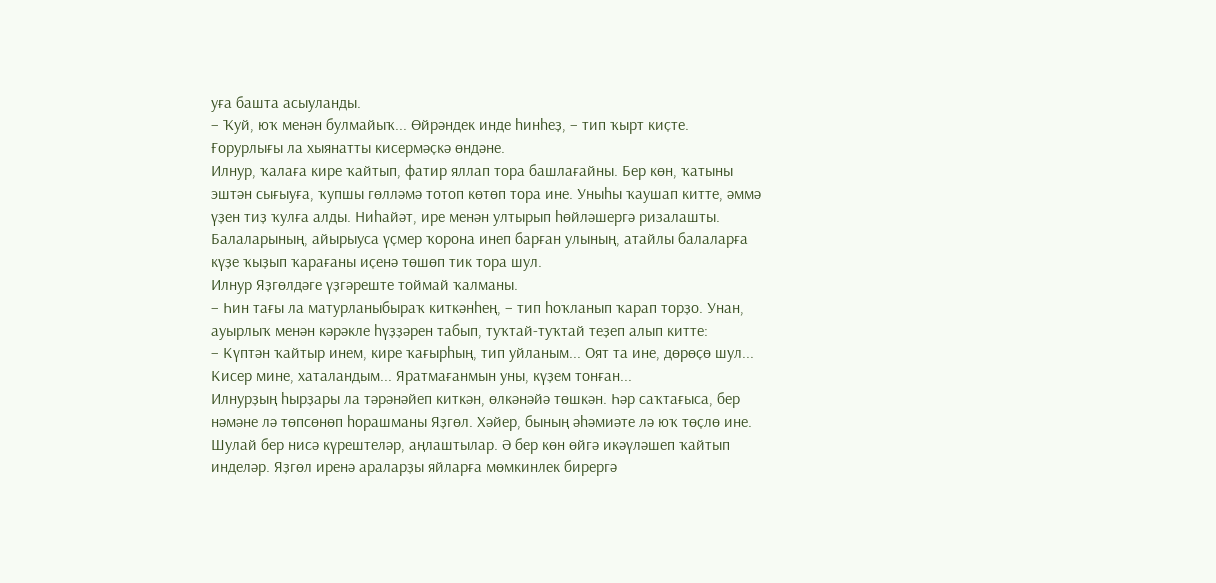уға башта асыуланды.
– Ҡуй, юҡ менән булмайыҡ... Өйрәндек инде һинһеҙ, – тип ҡырт киҫте. Ғорурлығы ла хыянатты кисермәҫкә өндәне.
Илнур, ҡалаға кире ҡайтып, фатир яллап тора башлағайны. Бер көн, ҡатыны эштән сығыуға, ҡупшы гөлләмә тотоп көтөп тора ине. Уныһы ҡаушап китте, әммә үҙен тиҙ ҡулға алды. Ниһайәт, ире менән ултырып һөйләшергә ризалашты. Балаларының, айырыуса үҫмер ҡорона инеп барған улының, атайлы балаларға күҙе ҡыҙып ҡарағаны иҫенә төшөп тик тора шул.
Илнур Яҙгөлдәге үҙгәреште тоймай ҡалманы.
– Һин тағы ла матурланыбыраҡ киткәнһең, – тип һоҡланып ҡарап торҙо. Унан, ауырлыҡ менән кәрәкле һүҙҙәрен табып, туҡтай-туҡтай теҙеп алып китте:
– Күптән ҡайтыр инем, кире ҡағырһың, тип уйланым... Оят та ине, дөрөҫө шул... Кисер мине, хаталандым... Яратмағанмын уны, күҙем тонған...
Илнурҙың һырҙары ла тәрәнәйеп киткән, өлкәнәйә төшкән. Һәр саҡтағыса, бер нәмәне лә төпсөнөп һорашманы Яҙгөл. Хәйер, бының әһәмиәте лә юҡ төҫлө ине.
Шулай бер нисә күрештеләр, аңлаштылар. Ә бер көн өйгә икәүләшеп ҡайтып инделәр. Яҙгөл иренә араларҙы яйларға мөмкинлек бирергә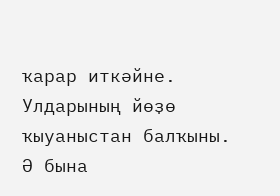ҡарар иткәйне.
Улдарының йөҙө ҡыуаныстан балҡыны. Ә бына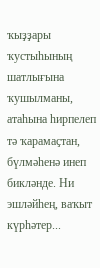ҡыҙҙары ҡустыһының шатлығына ҡушылманы, атаһына һирпелеп тә ҡарамаҫтан, бүлмәһенә инеп бикләнде. Ни эшләйһең, ваҡыт күрһәтер...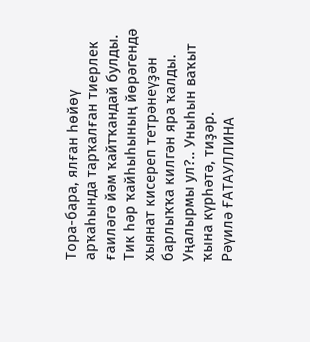Тора-бара, ялған һөйөү арҡаһында тарҡалған тиерлек ғаиләгә йәм ҡайтҡандай булды. Тик һәр ҡайһыһының йөрәгендә хыянат кисереп тетрәнеүҙән барлыҡҡа килгән яра ҡалды. Уңалырмы ул?.. Уныһын ваҡыт ҡына күрһәтә, тиҙәр.
Рәүилә ҒАТАУЛЛИНА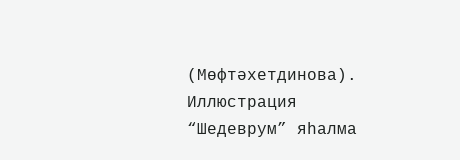(Мөфтәхетдинова).
Иллюстрация “Шедеврум” яһалма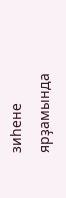зиһене ярҙамында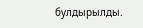булдырылды.